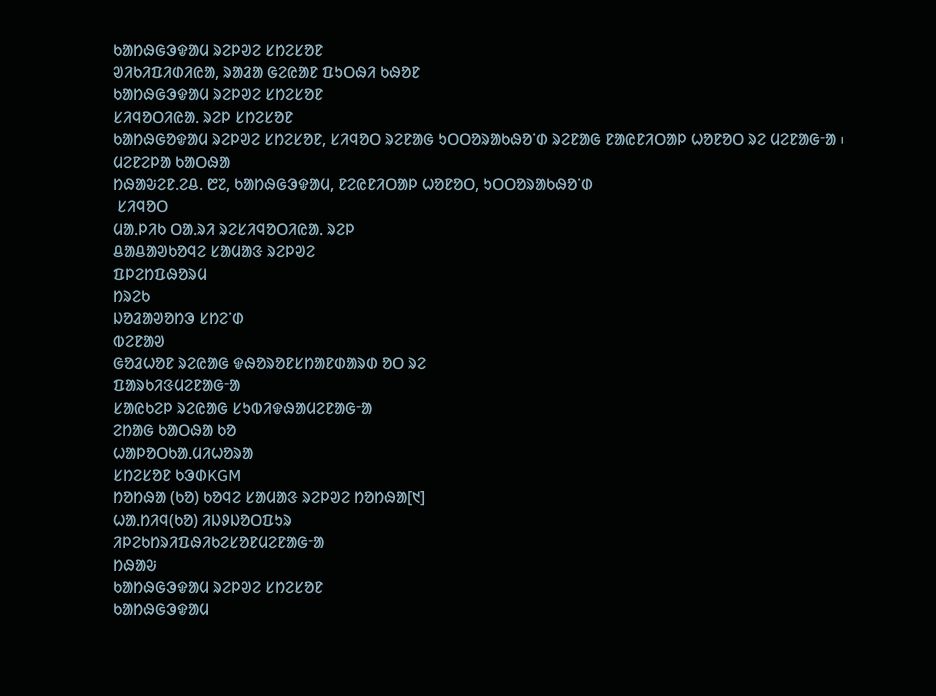ᱠᱟᱴᱷᱜᱳᱫᱟᱢ ᱨᱮᱞᱣᱮ ᱥᱴᱮᱥᱚᱱ
ᱣᱤᱠᱤᱯᱤᱰᱤᱭᱟ, ᱨᱟᱲᱟ ᱜᱮᱭᱟᱱ ᱯᱩᱛᱷᱤ ᱠᱷᱚᱱ
ᱠᱟᱴᱷᱜᱳᱫᱟᱢ ᱨᱮᱞᱣᱮ ᱥᱴᱮᱥᱚᱱ
ᱥᱤᱧᱚᱛᱤᱭᱟᱹ ᱨᱮᱞ ᱥᱴᱮᱥᱚᱱ
ᱠᱟᱴᱷᱜᱚᱫᱟᱢ ᱨᱮᱞᱣᱮ ᱥᱴᱮᱥᱚᱱ, ᱥᱤᱧᱚᱛ ᱨᱮᱱᱟᱜ ᱩᱛᱛᱚᱨᱟᱠᱷᱚᱸᱰ ᱨᱮᱱᱟᱜ ᱱᱟᱭᱱᱤᱛᱟᱞ ᱦᱚᱱᱚᱛ ᱨᱮ ᱢᱮᱱᱟᱜᱼᱟ ᱾
ᱢᱮᱱᱮᱞᱟ ᱠᱟᱛᱷᱟ
ᱴᱷᱟᱶᱮᱱ.ᱮᱪ. ᱘᱗, ᱠᱟᱴᱷᱜᱳᱫᱟᱢ, ᱱᱮᱭᱱᱤᱛᱟᱞ ᱦᱚᱱᱚᱛ, ᱩᱛᱛᱚᱨᱟᱠᱷᱚᱸᱰ
 ᱥᱤᱧᱚᱛ
ᱢᱟᱹᱞᱤᱠ ᱛᱟᱹᱨᱤ ᱨᱮᱥᱤᱧᱚᱛᱤᱭᱟᱹ ᱨᱮᱞ
ᱪᱟᱪᱟᱣᱠᱚᱧᱮ ᱥᱟᱢᱟᱝ ᱨᱮᱞᱣᱮ
ᱯᱞᱮᱴᱯᱷᱚᱨᱢ
ᱴᱨᱮᱠ
ᱡᱚᱲᱟᱣᱚᱴᱳ ᱥᱴᱮᱸᱰ
ᱵᱮᱱᱟᱣ
ᱜᱚᱲᱦᱚᱱ ᱨᱮᱭᱟᱜ ᱫᱷᱚᱨᱚᱱᱥᱴᱟᱱᱰᱟᱨᱰ ᱚᱛ ᱨᱮ
ᱯᱟᱨᱠᱤᱝᱢᱮᱱᱟᱜᱼᱟ
ᱥᱟᱭᱠᱮᱞ ᱨᱮᱭᱟᱜ ᱥᱩᱵᱤᱫᱷᱟᱢᱮᱱᱟᱜᱼᱟ
ᱮᱴᱟᱜ ᱠᱟᱛᱷᱟ ᱠᱚ
ᱦᱟᱞᱚᱛᱠᱟᱹᱢᱤᱦᱚᱨᱟ
ᱥᱴᱮᱥᱚᱱ ᱠᱳᱰKGM
ᱴᱚᱴᱷᱟ (ᱠᱚ) ᱠᱚᱧᱮ ᱥᱟᱢᱟᱝ ᱨᱮᱞᱣᱮ ᱴᱚᱴᱷᱟ[᱑]
ᱦᱟᱹᱴᱤᱧ(ᱠᱚ) ᱤᱡᱽᱡᱚᱛᱯᱩᱨ
ᱤᱞᱮᱠᱴᱨᱤᱯᱷᱤᱠᱮᱥᱚᱱᱢᱮᱱᱟᱜᱼᱟ
ᱴᱷᱟᱶ
ᱠᱟᱴᱷᱜᱳᱫᱟᱢ ᱨᱮᱞᱣᱮ ᱥᱴᱮᱥᱚᱱ
ᱠᱟᱴᱷᱜᱳᱫᱟᱢ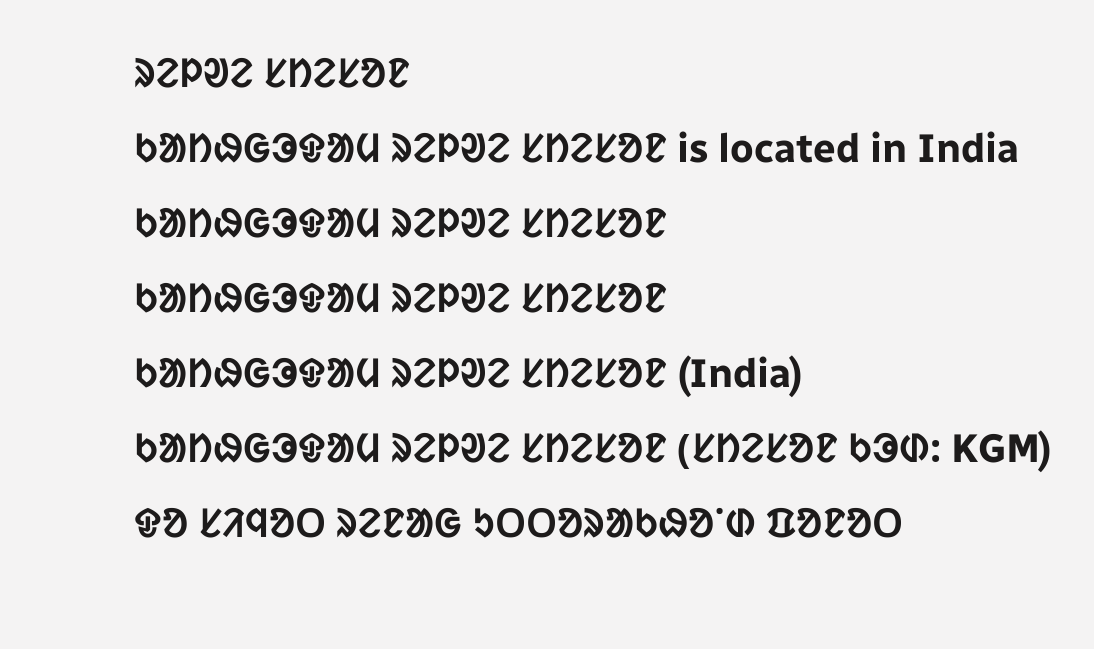ᱨᱮᱞᱣᱮ ᱥᱴᱮᱥᱚᱱ
ᱠᱟᱴᱷᱜᱳᱫᱟᱢ ᱨᱮᱞᱣᱮ ᱥᱴᱮᱥᱚᱱ is located in India
ᱠᱟᱴᱷᱜᱳᱫᱟᱢ ᱨᱮᱞᱣᱮ ᱥᱴᱮᱥᱚᱱ
ᱠᱟᱴᱷᱜᱳᱫᱟᱢ ᱨᱮᱞᱣᱮ ᱥᱴᱮᱥᱚᱱ
ᱠᱟᱴᱷᱜᱳᱫᱟᱢ ᱨᱮᱞᱣᱮ ᱥᱴᱮᱥᱚᱱ (India)
ᱠᱟᱴᱷᱜᱳᱫᱟᱢ ᱨᱮᱞᱣᱮ ᱥᱴᱮᱥᱚᱱ (ᱥᱴᱮᱥᱚᱱ ᱠᱳᱰ: KGM) ᱫᱚ ᱥᱤᱧᱚᱛ ᱨᱮᱱᱟᱜ ᱩᱛᱛᱚᱨᱟᱠᱷᱚᱸᱰ ᱯᱚᱱᱚᱛ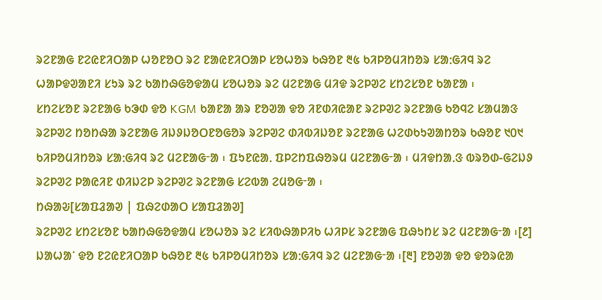ᱨᱮᱱᱟᱜ ᱱᱮᱭᱱᱤᱛᱟᱞ ᱦᱚᱱᱚᱛ ᱨᱮ ᱱᱟᱭᱱᱤᱛᱟᱞ ᱥᱚᱦᱚᱨ ᱠᱷᱚᱱ ᱓᱕ ᱠᱤᱞᱚᱢᱤᱴᱚᱨ ᱥᱟᱺᱜᱤᱧ ᱨᱮ ᱦᱟᱞᱫᱣᱟᱱᱤ ᱥᱩᱨ ᱨᱮ ᱠᱟᱴᱷᱜᱚᱫᱟᱢ ᱥᱚᱦᱚᱨ ᱨᱮ ᱢᱮᱱᱟᱜ ᱢᱤᱫ ᱨᱮᱞᱣᱮ ᱥᱴᱮᱥᱚᱱ ᱠᱟᱱᱟ ᱾
ᱥᱴᱮᱥᱚᱱ ᱨᱮᱱᱟᱜ ᱠᱳᱰ ᱫᱚ KGM ᱠᱟᱱᱟ ᱟᱨ ᱱᱚᱣᱟ ᱫᱚ ᱤᱱᱰᱤᱭᱟᱱ ᱨᱮᱞᱣᱮ ᱨᱮᱱᱟᱜ ᱠᱚᱧᱮ ᱥᱟᱢᱟᱝ ᱨᱮᱞᱣᱮ ᱴᱚᱴᱷᱟ ᱨᱮᱱᱟᱜ ᱤᱡᱽᱡᱚᱛᱱᱚᱜᱚᱨ ᱨᱮᱞᱣᱮ ᱰᱤᱵᱤᱡᱚᱱ ᱨᱮᱱᱟᱜ ᱦᱮᱰᱠᱩᱣᱟᱴᱚᱨ ᱠᱷᱚᱱ ᱑᱐᱑ ᱠᱤᱞᱚᱢᱤᱴᱚᱨ ᱥᱟᱺᱜᱤᱧ ᱨᱮ ᱢᱮᱱᱟᱜᱼᱟ ᱾ ᱯᱩᱱᱭᱟᱹ ᱯᱞᱮᱴᱯᱷᱚᱨᱢ ᱢᱮᱱᱟᱜᱼᱟ ᱾ ᱢᱤᱫᱴᱟᱹᱝ ᱵᱨᱚᱰ-ᱜᱮᱡᱽ ᱨᱮᱞᱣᱮ ᱞᱟᱭᱤᱱ ᱰᱤᱡᱮᱞ ᱨᱮᱞᱣᱮ ᱨᱮᱱᱟᱜ ᱥᱮᱵᱟ ᱮᱢᱚᱜᱼᱟ ᱾
ᱴᱷᱟᱶ[ᱥᱟᱯᱲᱟᱣ | ᱯᱷᱮᱰᱟᱛ ᱥᱟᱯᱲᱟᱣ]
ᱨᱮᱞᱣᱮ ᱥᱴᱮᱥᱚᱱ ᱠᱟᱴᱷᱜᱚᱫᱟᱢ ᱥᱚᱦᱚᱨ ᱨᱮ ᱥᱤᱵᱷᱟᱞᱤᱠ ᱦᱤᱞᱥ ᱨᱮᱱᱟᱜ ᱯᱷᱩᱴᱥ ᱨᱮ ᱢᱮᱱᱟᱜᱼᱟ ᱾[᱒] ᱡᱟᱦᱟᱸ ᱫᱚ ᱱᱮᱭᱱᱤᱛᱟᱞ ᱠᱷᱚᱱ ᱓᱕ ᱠᱤᱞᱚᱢᱤᱴᱚᱨ ᱥᱟᱺᱜᱤᱧ ᱨᱮ ᱢᱮᱱᱟᱜᱼᱟ ᱾[᱓] ᱱᱚᱣᱟ ᱫᱚ ᱫᱚᱨᱭᱟ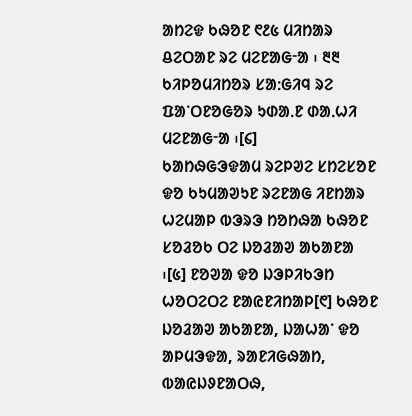ᱟᱴᱮᱫ ᱠᱷᱚᱱ ᱖᱒᱕ ᱢᱤᱴᱟᱨ ᱪᱮᱛᱟᱱ ᱨᱮ ᱢᱮᱱᱟᱜᱼᱟ ᱾ ᱓᱓ ᱠᱤᱞᱚᱢᱤᱴᱚᱨ ᱥᱟᱺᱜᱤᱧ ᱨᱮ ᱯᱟᱸᱛᱱᱚᱜᱚᱨ ᱩᱰᱟᱹᱱ ᱰᱟᱹᱦᱤ ᱢᱮᱱᱟᱜᱼᱟ ᱾[᱔]
ᱠᱟᱴᱷᱜᱳᱫᱟᱢ ᱨᱮᱞᱣᱮ ᱥᱴᱮᱥᱚᱱ ᱫᱚ ᱠᱩᱢᱟᱣᱩᱱ ᱨᱮᱱᱟᱜ ᱤᱱᱴᱟᱨ ᱦᱮᱢᱟᱞ ᱵᱳᱨᱳ ᱴᱚᱴᱷᱟ ᱠᱷᱚᱱ ᱥᱚᱲᱚᱠ ᱛᱮ ᱡᱚᱲᱟᱣ ᱟᱠᱟᱱᱟ ᱾[᱕] ᱱᱚᱣᱟ ᱫᱚ ᱡᱳᱞᱤᱠᱳᱴ ᱦᱚᱛᱮᱛᱮ ᱱᱟᱭᱱᱤᱴᱟᱞ[᱖] ᱠᱷᱚᱱ ᱡᱚᱲᱟᱣ ᱟᱠᱟᱱᱟ, ᱡᱟᱦᱟᱸ ᱫᱚ ᱟᱞᱢᱳᱫᱟ, ᱨᱟᱱᱤᱜᱷᱟᱴ, ᱵᱟᱭᱡᱽᱱᱟᱛᱷ,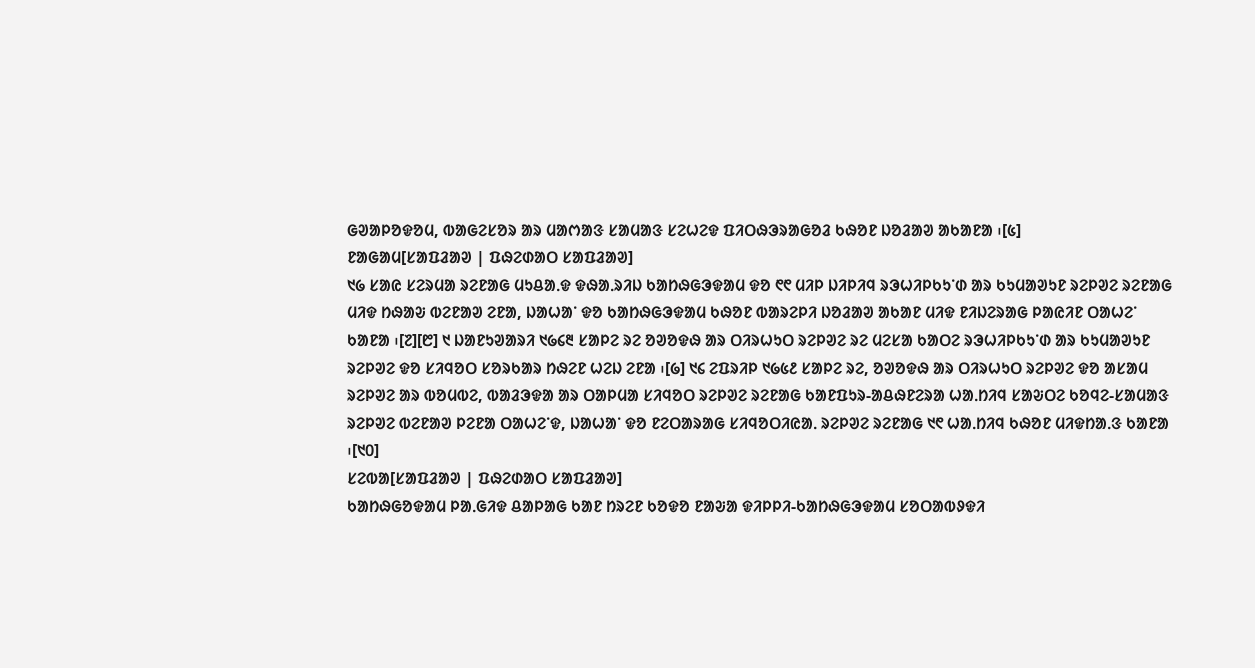ᱜᱣᱟᱞᱚᱫᱚᱢ, ᱵᱟᱜᱮᱥᱚᱨ ᱟᱨ ᱢᱟᱬᱟᱝ ᱥᱟᱢᱟᱝ ᱥᱮᱦᱮᱫ ᱯᱤᱛᱷᱳᱨᱟᱜᱚᱲ ᱠᱷᱚᱱ ᱡᱚᱲᱟᱣ ᱟᱠᱟᱱᱟ ᱾[᱕]
ᱱᱟᱜᱟᱢ[ᱥᱟᱯᱲᱟᱣ | ᱯᱷᱮᱰᱟᱛ ᱥᱟᱯᱲᱟᱣ]
᱑᱙ ᱥᱟᱭ ᱥᱮᱨᱢᱟ ᱨᱮᱱᱟᱜ ᱢᱩᱪᱟᱹᱫ ᱫᱷᱟᱹᱨᱤᱡ ᱠᱟᱴᱷᱜᱳᱫᱟᱢ ᱫᱚ ᱖᱖ ᱢᱤᱞ ᱡᱤᱞᱤᱧ ᱨᱳᱦᱤᱞᱠᱩᱸᱰ ᱟᱨ ᱠᱩᱢᱟᱣᱩᱱ ᱨᱮᱞᱣᱮ ᱨᱮᱱᱟᱜ ᱢᱤᱫ ᱴᱷᱟᱶ ᱵᱮᱱᱟᱣ ᱮᱱᱟ, ᱡᱟᱦᱟᱸ ᱫᱚ ᱠᱟᱴᱷᱜᱳᱫᱟᱢ ᱠᱷᱚᱱ ᱵᱟᱨᱮᱞᱤ ᱡᱚᱲᱟᱣ ᱟᱠᱟᱱ ᱢᱤᱫ ᱱᱤᱡᱮᱨᱟᱜ ᱞᱟᱭᱤᱱ ᱛᱟᱦᱮᱸ ᱠᱟᱱᱟ ᱾[᱗][᱘] ᱑ ᱡᱟᱱᱩᱣᱟᱨᱤ ᱑᱙᱔᱓ ᱥᱟᱞᱮ ᱨᱮ ᱚᱣᱚᱫᱷ ᱟᱨ ᱛᱤᱨᱦᱩᱛ ᱨᱮᱞᱣᱮ ᱨᱮ ᱢᱮᱥᱟ ᱠᱟᱛᱮ ᱨᱳᱦᱤᱞᱠᱩᱸᱰ ᱟᱨ ᱠᱩᱢᱟᱣᱩᱱ ᱨᱮᱞᱣᱮ ᱫᱚ ᱥᱤᱧᱚᱛ ᱥᱚᱨᱠᱟᱨ ᱴᱷᱮᱱ ᱦᱮᱡ ᱮᱱᱟ ᱾[᱙] ᱑᱔ ᱮᱯᱨᱤᱞ ᱑᱙᱕᱒ ᱥᱟᱞᱮ ᱨᱮ, ᱚᱣᱚᱫᱷ ᱟᱨ ᱛᱤᱨᱦᱩᱛ ᱨᱮᱞᱣᱮ ᱫᱚ ᱟᱥᱟᱢ ᱨᱮᱞᱣᱮ ᱟᱨ ᱵᱚᱢᱵᱮ, ᱵᱟᱲᱳᱫᱟ ᱟᱨ ᱛᱟᱞᱢᱟ ᱥᱤᱧᱚᱛ ᱨᱮᱞᱣᱮ ᱨᱮᱱᱟᱜ ᱠᱟᱱᱯᱩᱨ-ᱟᱪᱷᱱᱮᱨᱟ ᱦᱟᱹᱴᱤᱧ ᱥᱟᱶᱛᱮ ᱠᱚᱧᱮ-ᱥᱟᱢᱟᱝ ᱨᱮᱞᱣᱮ ᱵᱮᱱᱟᱣ ᱞᱮᱱᱟ ᱛᱟᱦᱮᱸᱫ, ᱡᱟᱦᱟᱸ ᱫᱚ ᱱᱮᱛᱟᱨᱟᱜ ᱥᱤᱧᱚᱛᱤᱭᱟᱹ ᱨᱮᱞᱣᱮ ᱨᱮᱱᱟᱜ ᱑᱖ ᱦᱟᱹᱴᱤᱧ ᱠᱷᱚᱱ ᱢᱤᱫᱴᱟᱹᱝ ᱠᱟᱱᱟ ᱾[᱑᱐]
ᱥᱮᱵᱟ[ᱥᱟᱯᱲᱟᱣ | ᱯᱷᱮᱰᱟᱛ ᱥᱟᱯᱲᱟᱣ]
ᱠᱟᱴᱷᱜᱚᱫᱟᱢ ᱞᱟᱹᱜᱤᱫ ᱪᱟᱞᱟᱜ ᱠᱟᱱ ᱴᱨᱮᱱ ᱠᱚᱫᱚ ᱱᱟᱶᱟ ᱫᱤᱞᱞᱤ-ᱠᱟᱴᱷᱜᱳᱫᱟᱢ ᱥᱚᱛᱟᱵᱽᱫᱤ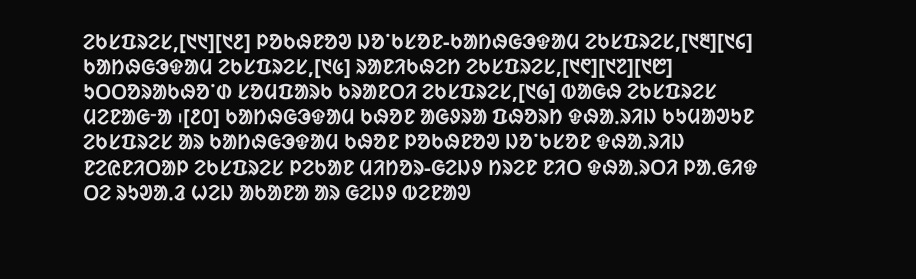ᱮᱠᱥᱯᱨᱮᱥ,[᱑᱑][᱑᱒] ᱞᱚᱠᱷᱱᱚᱣ ᱡᱚᱸᱠᱥᱚᱱ-ᱠᱟᱴᱷᱜᱳᱫᱟᱢ ᱮᱠᱥᱯᱨᱮᱥ,[᱑᱓][᱑᱔] ᱠᱟᱴᱷᱜᱳᱫᱟᱢ ᱮᱠᱥᱯᱨᱮᱥ,[᱑᱕] ᱨᱟᱱᱤᱠᱷᱮᱴ ᱮᱠᱥᱯᱨᱮᱥ,[᱑᱖][᱑᱗][᱑᱘] ᱩᱛᱛᱚᱨᱟᱠᱷᱚᱸᱰ ᱥᱚᱢᱯᱟᱨᱠ ᱠᱨᱟᱱᱛᱤ ᱮᱠᱥᱯᱨᱮᱥ,[᱑᱙] ᱵᱟᱜᱷ ᱮᱠᱥᱯᱨᱮᱥ ᱢᱮᱱᱟᱜᱼᱟ ᱾[᱒᱐] ᱠᱟᱴᱷᱜᱳᱫᱟᱢ ᱠᱷᱚᱱ ᱟᱜᱽᱨᱟ ᱯᱷᱚᱨᱴ ᱫᱷᱟᱹᱨᱤᱡ ᱠᱩᱢᱟᱣᱩᱱ ᱮᱠᱥᱯᱨᱮᱥ ᱟᱨ ᱠᱟᱴᱷᱜᱳᱫᱟᱢ ᱠᱷᱚᱱ ᱞᱚᱠᱷᱱᱚᱣ ᱡᱚᱸᱠᱥᱚᱱ ᱫᱷᱟᱹᱨᱤᱡ ᱱᱮᱭᱱᱤᱛᱟᱞ ᱮᱠᱥᱯᱨᱮᱥ ᱞᱮᱠᱟᱱ ᱢᱤᱴᱚᱨ-ᱜᱮᱡᱽ ᱴᱨᱮᱱ ᱱᱤᱛ ᱫᱷᱟᱹᱨᱛᱤ ᱞᱟᱹᱜᱤᱫ ᱛᱮ ᱨᱩᱣᱟᱹᱲ ᱦᱮᱡ ᱟᱠᱟᱱᱟ ᱟᱨ ᱜᱮᱡᱽ ᱵᱮᱱᱟᱣ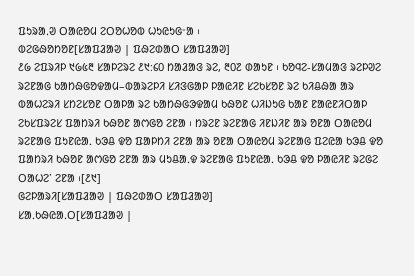ᱯᱩᱨᱟᱹᱣ ᱛᱟᱭᱚᱢ ᱮᱛᱚᱦᱚᱵ ᱦᱩᱭᱩᱜᱼᱟ ᱾
ᱵᱮᱜᱷᱚᱴᱚᱱ[ᱥᱟᱯᱲᱟᱣ | ᱯᱷᱮᱰᱟᱛ ᱥᱟᱯᱲᱟᱣ]
᱒᱙ ᱮᱯᱨᱤᱞ ᱑᱙᱕᱓ ᱥᱟᱞᱮᱨᱮ ᱒᱑:᱔᱐ ᱴᱟᱲᱟᱝ ᱨᱮ, ᱓᱐᱗ ᱰᱟᱩᱱ ᱾ ᱠᱚᱧᱮ-ᱥᱟᱢᱟᱝ ᱨᱮᱞᱣᱮ ᱨᱮᱱᱟᱜ ᱠᱟᱴᱷᱜᱚᱫᱟᱢ–ᱵᱟᱨᱮᱞᱤ ᱥᱤᱝᱜᱟᱞ ᱞᱟᱭᱤᱱ ᱥᱮᱠᱥᱚᱱ ᱨᱮ ᱠᱤᱪᱷᱟ ᱟᱨ ᱵᱟᱦᱮᱨᱤ ᱥᱴᱮᱥᱚᱱ ᱛᱟᱞᱟ ᱨᱮ ᱠᱟᱴᱷᱜᱳᱫᱟᱢ ᱠᱷᱚᱱ ᱦᱤᱡᱩᱜ ᱠᱟᱱ ᱱᱟᱭᱱᱤᱛᱟᱞ ᱮᱠᱥᱯᱨᱮᱥ ᱯᱟᱴᱨᱤ ᱠᱷᱚᱱ ᱟᱬᱜᱚ ᱮᱱᱟ ᱾ ᱴᱨᱮᱱ ᱨᱮᱱᱟᱜ ᱤᱱᱡᱤᱱ ᱟᱨ ᱚᱱᱟ ᱛᱟᱭᱚᱢ ᱨᱮᱱᱟᱜ ᱯᱩᱱᱭᱟᱹ ᱠᱳᱪ ᱫᱚ ᱯᱟᱞᱴᱤ ᱮᱱᱟ ᱟᱨ ᱚᱱᱟ ᱛᱟᱭᱚᱢ ᱨᱮᱱᱟᱜ ᱯᱮᱭᱟ ᱠᱳᱪ ᱫᱚ ᱯᱟᱴᱨᱤ ᱠᱷᱚᱱ ᱟᱬᱜᱚ ᱮᱱᱟ ᱟᱨ ᱢᱩᱪᱟᱹᱫ ᱨᱮᱱᱟᱜ ᱯᱩᱱᱭᱟᱹ ᱠᱳᱪ ᱫᱚ ᱞᱟᱭᱤᱱ ᱨᱮᱜᱮ ᱛᱟᱦᱮᱸ ᱮᱱᱟ ᱾[᱒᱑]
ᱜᱮᱞᱟᱨᱤ[ᱥᱟᱯᱲᱟᱣ | ᱯᱷᱮᱰᱟᱛ ᱥᱟᱯᱲᱟᱣ]
ᱥᱟᱹᱠᱷᱭᱟᱹᱛ[ᱥᱟᱯᱲᱟᱣ |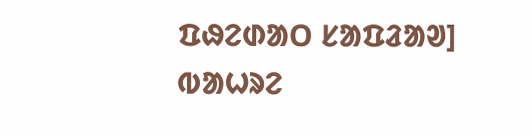ᱯᱷᱮᱰᱟᱛ ᱥᱟᱯᱲᱟᱣ]
ᱵᱟᱦᱨᱮ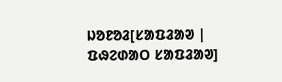ᱡᱚᱱᱚᱲ[ᱥᱟᱯᱲᱟᱣ | ᱯᱷᱮᱰᱟᱛ ᱥᱟᱯᱲᱟᱣ]